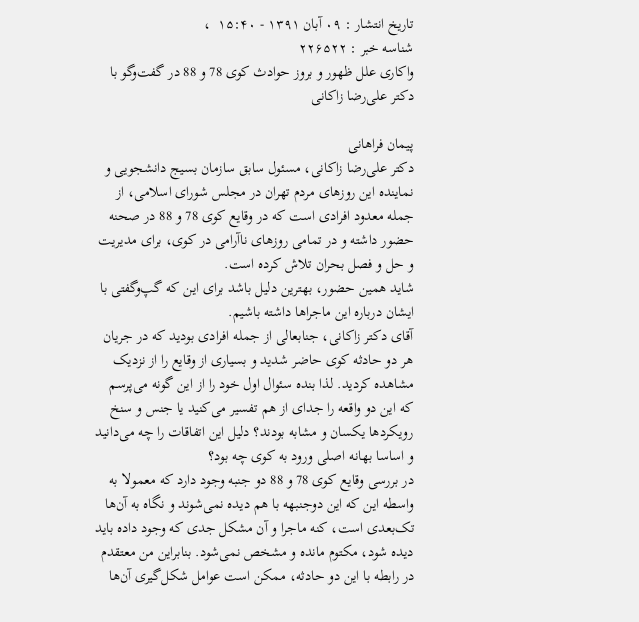تاریخ انتشار : ۰۹ آبان ۱۳۹۱ - ۱۵:۴۰  ،
شناسه خبر : ۲۲۶۵۲۲
واکاری علل ظهور و بروز حوادث کوی 78 و 88 در گفت‌وگو با دکتر علی‌رضا زاکانی

پیمان فراهانی
دکتر علی‌رضا زاکانی، مسئول سابق سازمان بسیج دانشجویی و نماینده این روزهای مردم تهران در مجلس شورای اسلامی، از جمله معدود افرادی است که در وقایع کوی 78 و 88 در صحنه حضور داشته و در تمامی روزهای ناآرامی در کوی، برای مدیریت و حل و فصل بحران تلاش کرده است.
شاید همین حضور، بهترین دلیل باشد برای این که گپ‌وگفتی با ایشان درباره این ماجراها داشته باشیم.
آقای دکتر زاکانی، جنابعالی از جمله افرادی بودید که در جریان هر دو حادثه کوی حاضر شدید و بسیاری از وقایع را از نزدیک مشاهده کردید. لذا بنده سئوال اول خود را از این گونه می‌پرسم که این دو واقعه را جدای از هم تفسیر می‌کنید یا جنس و سنخ رویکردها یکسان و مشابه بودند؟ دلیل این اتفاقات را چه می‌دانید و اساسا بهانه اصلی ورود به کوی چه بود؟
در بررسی وقایع کوی 78 و 88 دو جنبه وجود دارد که معمولا به واسطه این که این دوجنبهه با هم دیده نمی‌شوند و نگاه به آن‌ها تک‌بعدی است، کنه ماجرا و آن مشکل جدی که وجود داده باید دیده شود، مکتوم مانده و مشخص نمی‌شود. بنابراین من معتقدم در رابطه با این دو حادثه، ممکن است عوامل شکل‌گیری آن‌ها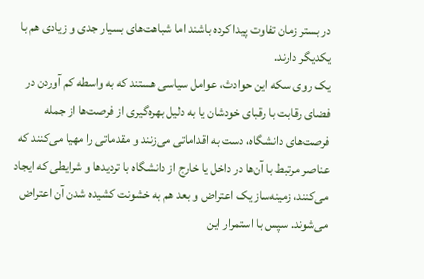در بستر زمان تفاوت پیدا کرده باشند اما شباهت‌های بسیار جدی و زیادی هم با یکدیگر دارند.
یک روی سکه این حوادث، عوامل سیاسی هستند که به واسطه کم آوردن در فضای رقابت با رقبای خودشان یا به دلیل بهره‌گیری از فرصت‌ها از جمله فرصت‌های دانشگاه، دست به اقداماتی می‌زنند و مقدماتی را مهیا می‌کنند که عناصر مرتبط با آن‌ها در داخل یا خارج از دانشگاه با تردیدها و شرایطی که ایجاد می‌کنند، زمینه‌ساز یک اعتراض و بعد هم به خشونت کشیده شدن آن اعتراض می‌شوند. سپس با استمرار این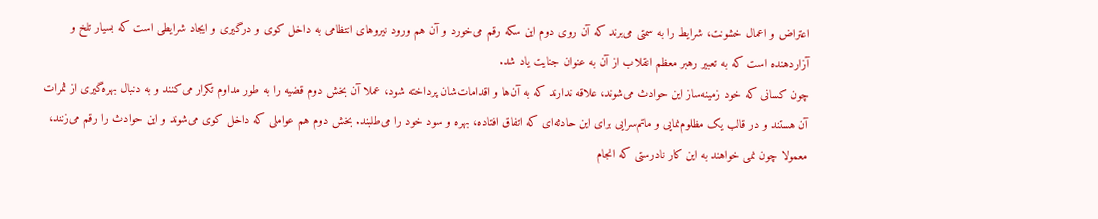اعتراض و اعمال خشونت، شرایط را به سمتی می‌برند که آن روی دوم این سکه رقم می‌خورد و آن هم ورود نیروهای انتظامی به داخل کوی و درگیری و ایجاد شرایطی است که بسیار تلخ و آزاردهنده است که به تعبیر رهبر معظم انقلاب از آن به عنوان جنایت یاد شد.
چون کسانی که خود زمینه‌ساز این حوادث می‌شوند، علاقه ندارند که به آن‌ها و اقدامات‌شان پرداخته شود، عملا آن بخش دوم قضیه را به طور مداوم تکرار می‌کنند و به دنبال بهره‌گیری از ثمرات آن هستند و در قالب یک مظلوم‌نمایی و ماتم‌سرایی برای این حادثه‌ای که اتفاق افتاده، بهره و سود خود را می‌طلبند. بخش دوم هم عواملی که داخل کوی می‌شوند و این حوادث را رقم می‌زنند، معمولا چون نمی خواهند به این کار نادرستی که انجام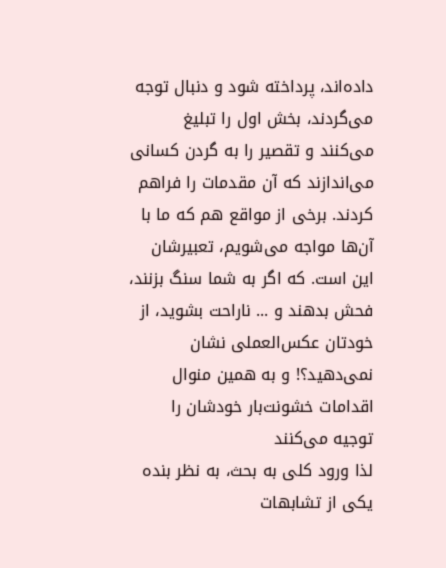داده‌اند، پرداخته شود و دنبال توجه می‌گردند، بخش اول را تبلیغ می‌کنند و تقصیر را به گردن کسانی می‌اندازند که آن مقدمات را فراهم کردند. برخی از مواقع هم که ما با آن‌ها مواجه می‌شویم، تعبیرشان این است. که اگر به شما سنگ بزنند، فحش بدهند و ... ناراحت بشوید، از خودتان عکس‌العملی نشان نمی‌دهید؟! و به همین منوال اقدامات خشونت‌بار خودشان را توجیه می‌کنند
لذا ورود کلی به بحث، به نظر بنده یکی از تشابهات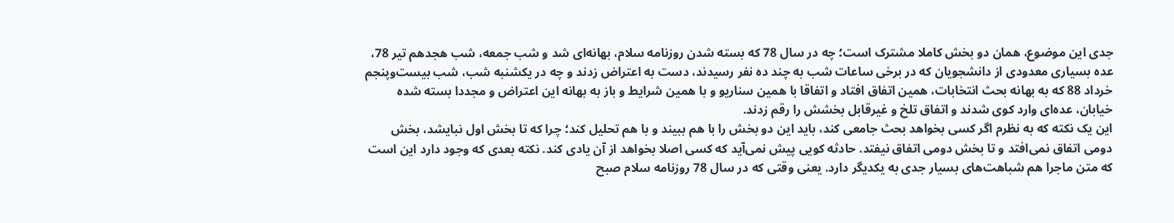جدی این موضوع، همان دو بخش کاملا مشترک است؛ چه در سال 78 که بسته شدن روزنامه سلام، بهانه‌ا‌ی شد و شب جمعه، شب هجدهم تیر 78، عده بسیاری معدودی از دانشجویان که در برخی ساعات شب به چند ده نفر رسیدند، دست به اعتراض زدند و چه در یکشنبه شب، شب بیست‌وپنجم خرداد 88 که به بهانه بحث انتخابات، همین اتفاق افتاد و اتفاقا با همین سناریو و با همین شرایط و باز به بهانه این اعتراض و مجددا بسته شده خیابان، عده‌ای وارد کوی شدند و اتفاق تلخ و غیرقابل بخشش را رقم زدند.
این یک نکته که به نظرم اگر کسی بخواهد بحث جامعی کند، باید این دو بخش را با هم ببیند و با هم تحلیل کند؛ چرا که تا بخش اول نبایشد، بخش دومی اتفاق نمی‌افتد و تا بخش دومی اتفاق نیفتد. حادثه کویی پیش نمی‌آید که کسی اصلا بخواهد از آن یادی کند. نکته بعدی که وجود دارد این است که متن ماجرا هم شباهت‌های بسیار جدی به یکدیگر دارد. یعنی وقتی که در سال 78 روزنامه سلام صبح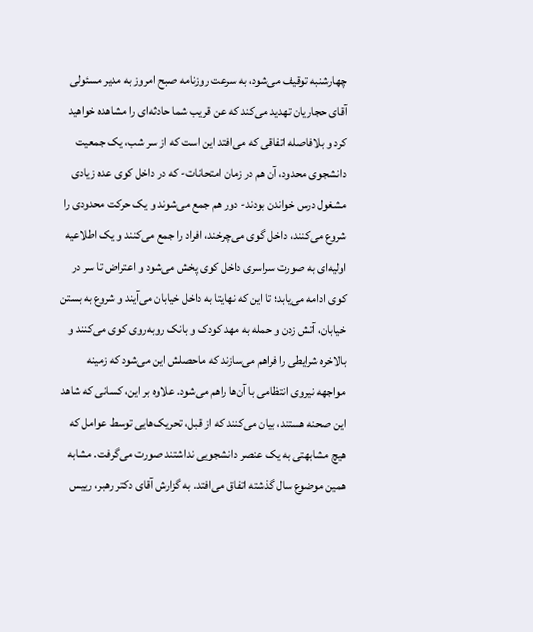چهارشنبه توقیف می‌شود، به سرعت روزنامه صبح امروز به مدیر مسئولی آقای حجاریان تهدید می‌کند که عن قریب شما حادثه‌ای را مشاهده خواهید کرد و بلافاصله اتفاقی که می‌افتد این است که از سر شب، یک جمعیت دانشجوی محدود، آن هم در زمان امتحانات- که در داخل کوی عده زیادی مشغول درس خواندن بودند- دور هم جمع می‌شوند و یک حرکت محدودی را شروع می‌کنند، داخل گوی می‌چرخند، افراد را جمع می‌کنند و یک اطلاعیه اولیه‌ای به صورت سراسری داخل کوی پخش می‌شود و اعتراض تا سر در کوی ادامه می‌یابد؛ تا این که نهایتا به داخل خیابان می‌آیند و شروع به بستن خیابان، آتش زدن و حمله به مهد کودک و بانک روبه‌روی کوی می‌کنند و بالاخره شرایطی را فراهم می‌سازند که ماحصلش این می‌شود که زمینه مواجهه نیروی انتظامی با آن‌ها راهم می‌شود. علاوه بر این، کسانی که شاهد این صحنه هستند، بیان می‌کنند که از قبل، تحریک‌هایی توسط عوامل که هیچ مشابهتی به یک عنصر دانشجویی نداشتند صورت می‌گرفت. مشابه همین موضوع سال گذشته اتفاق می‌افتد. به گزارش آقای دکتر رهبر، رییس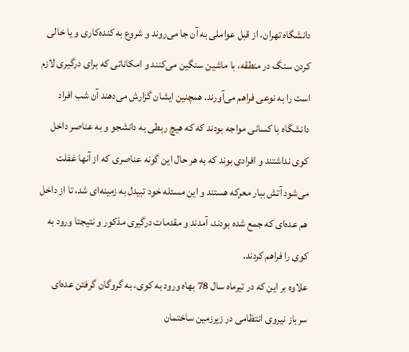دانشگاه تهران، از قبل عواملی به آن جا می‌روند و شروع به کنده‌کاری و یا خالی کردن سنگ در منطقه، با ماشین سنگین می‌کنند و امکاناتی که برای درگیری لازم است را به نوعی فراهم می‌آورند. همچنین ایشان گزارش می‌دهند آن شب افراد دانشگاه با کسانی مواجه بودند که که هیچ ربطی به دانشجو و به عناصر داخل کوی نداشتند و افرادی بوند که به هر حال این گونه عناصری که از آنها غفلت می‌شود آتش ببار معرکه هستند و این مسئله خود تبیدل به زمینه‌ای شد، تا از داخل هم عده‌ای که جمع شده بودند، آمدند و مقدمات درگیری مذکور و نتیجتا ورود به کوی را فراهم کردند.
علاوه بر این که در تیرماه سال 78 بهاه ورود به کوی، به گروگان گرفتن عده‌ای سرباز نیروی انتظامی در زیرزمین ساختمان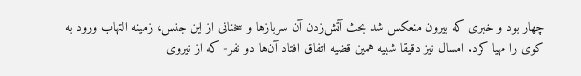چهار بود و خبری که بیرون منعکس شد بحث آتش‌زدن آن سربازها و سخنانی از این جنس، زمینه التهاب ورود به کوی را مهیا کرد. امسال نیز دقیقا شبیه همین قضیه اتفاق افتاد آن‌ها دو نفر- که از نیروی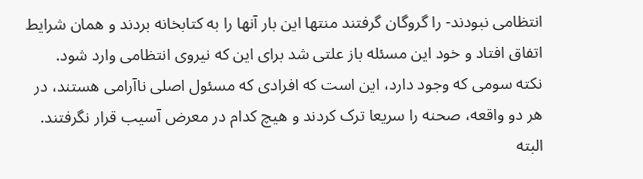انتظامی نبودند- را گروگان گرفتند منتها این بار آنها را به کتابخانه بردند و همان شرایط اتفاق افتاد و خود این مسئله باز علتی شد برای این که نیروی انتظامی وارد شود.
نکته سومی که وجود دارد، این است که افرادی که مسئول اصلی ناآرامی هستند، در هر دو واقعه، صحنه را سریعا ترک کردند و هیچ کدام در معرض آسیب قرار نگرفتند. البته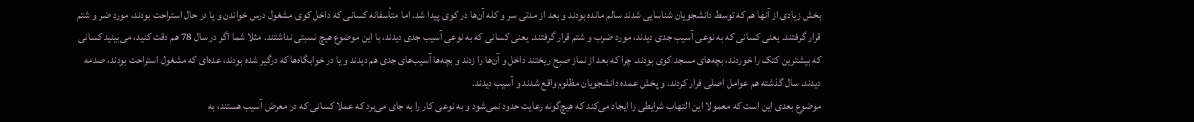بخش زیادی از آنها هم که توسط دانشجویان شناسایی شدند سالم مانده بودند و بعد از مدتی سر و کله آن‌ها در کوی پیدا شد. اما متأسفانه کسانی که داخل کوی مشغول درس خواندن و یا در حال استراحت بودند، مورد ضر و شتم قرار گرفتند. یعنی کسانی که به نوعی آسیب جدی دیدند، مورد ضرب و شتم قرار گرفتند. یعنی کسانی که به نوعی آسیب جدی دیدند، با این موضوع هیچ نسبتی نداشتند. مثلا شما اگر در سال 78 هم دقت کنید، می‌بینید کسانی که بیشترین کتک را خوردند، بچه‌های مسجد کوی بودند. چرا که بعد از نماز صبح ریختند داخل و آن‌ها را زدند و بچه‌ها آسیب‌های جدی هم دیدند و یا در خوابگاه‌ها که درگیر شده بودند، عده‌ای که مشغول استراحت بودند، صدمه دیدند. سال گذشته هم عوامل اصلی فرار کردند. و پخش عمده دانشجویان مظلوم واقع شدند و آسیب دیدند.
موضوع بعدی این است که معمولا این التهاب شرایطی را ایجاد می‌کند که هیچ‌گونه رعایت حدود نمی‌شود و به نوعی کار را به جای می‌برد که عملا کسانی که در معرض آسیب هستند، به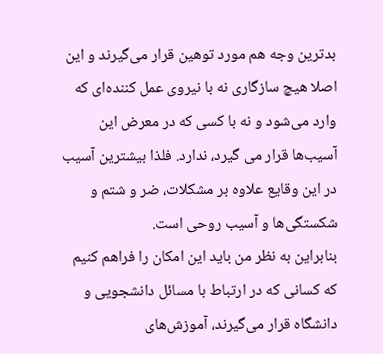بدترین وجه هم مورد توهین قرار می‌گیرند و این اصلا هیچ‌ سازگاری نه با نیروی عمل کننده‌ای که وارد می‌شود و نه با کسی که در معرض این آسیب‌ها قرار می گیرد، ندارد. فلذا بیشترین آسیب در این وقایع علاوه بر مشکلات، ضر و شتم و شکستگی‌ها و آسیب‌ روحی است.
بنابراین به نظر من باید این امکان را فراهم کنیم که کسانی که در ارتباط با مسائل دانشجویی و دانشگاه قرار می‌گیرند، آموزش‌های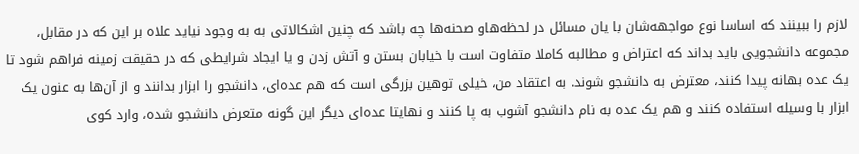لازم را ببینند که اساسا نوع مواجهه‌شان با یان مسائل در لحظه‌هاو صحنه‌ها چه باشد که چنین اشکالاتی به به وجود نیاید علاه بر این که در مقابل، مجموعه دانشجویی باید بداند که اعتراض و مطالبه کاملا متفاوت است با خیابان بستن و آتش زدن و یا ایجاد شرایطی که در حقیقت زمینه فراهم شود تا یک عده بهانه پیدا کنند، معترض به دانشجو شوند. به اعتقاد من، خیلی توهین بزرگی است که هم عده‌ای، دانشجو را ابزار بدانند و از آن‌ها به عنون یک ابزار با وسیله استفاده کنند و هم یک عده به نام دانشجو آشوب به پا کنند و نهایتا عده‌ای دیگر این گونه متعرض دانشجو شده، وارد کوی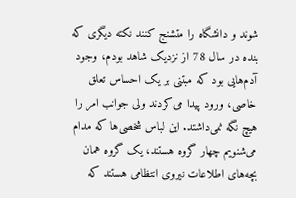شوند و دانشگاه را متشنج کنند نکته دیگری که بنده در سال 78 از نزدیک شاهد بودم، وجود آدم‌هایی بود که مبتنی بر یک احساس تعلق خاصی، ورود پیدا می‌کردند ولی جوانب امر را هیچ نگه نمی‌داشتد. این لباس شخصی‌ها که مدام می‌شنویم چهار گروه هستند، یک گروه همان بچه‌های اطلاعات نیروی انتظامی هستند که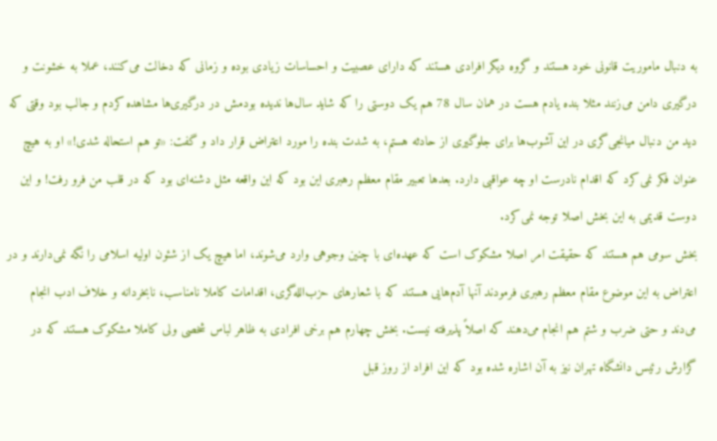به دنبال ماموریت قانونی خود هستند و گروه دیگر افرادی هستند که دارای عصبیت و احساسات زیادی بوده و زمانی که دخالت می‌کنند، عملا به خشونت و درگیری دامن می‌زنند مثلا بنده یادم هست در همان سال 78 هم یک دوستی را که شاید سال‌ها ندیده بودمش در درگیری‌ها مشاهده کردم و جالب بود وقتی که دید من دنبال میانجی‌گری در این آشوب‌ها برای جلوگیری از حادثه هستم، به شدت بنده را مورد اعتراض قرار داد و گفت: «تو هم استحاله شدی!» او به هیچ عنوان فکر نمی‌کرد که اقدام نادرست او چه عواقبی دارد. بعدها تعبیر مقام معظم رهبری این بود که این واقعه مثل دشنه‌ای بود که در قلب من فرو رفت! و این دوست قدیمی به این بخش اصلا توجه نمی‌کرد.
بخش سومی هم هستند که حقیقت امر اصلا مشکوک است که عهده‌ای با چنین وجوهی وارد می‌شوند، اما هیچ یک از شئون اولیه اسلامی را نگه نمی‌دارند و در اعتراض به این موضوع مقام معظم رهبری فرمودند آنها آدم‌هایی هستند که با شعارهای حزب‌الله‌گری، اقدامات کاملا نامناسب، نابخردانه و خلاف ادب انجام می‌دند و حتی ضرب و شتم هم انجام می‌دهند که اصلاً پذیرفته نیست. بخش چهارم هم برخی افرادی به ظاهر لباس شخصی ولی کاملا مشکوک هستند که در گزارش رئیس دانشگاه تهران نیز به آن اشاره شده بود که این افراد از روز قبل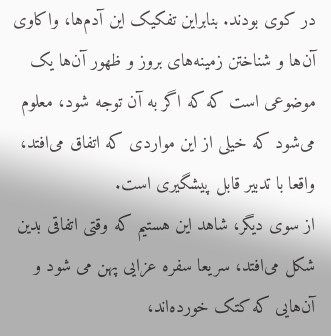در کوی بودند. بنابراین تفکیک این آدم‌ها، واکاوی آن‌ها و شناختن زمینه‌های بروز و ظهور آن‌ها یک موضوعی است که که اگر به آن توجه شود، معلوم می‌شود که خیلی از این مواردی که اتفاق می‌افتد، واقعا با تدبیر قابل پیشگیری است.
از سوی دیگر، شاهد این هستیم که وقتی اتفاقی بدین شکل می‌افتد، سریعا سفره عزایی پهن می شود و آن‌هایی که کتک خورده‌اند،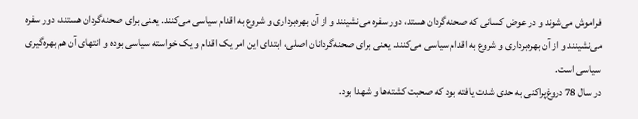فراموش می‌شوند و در عوض کسانی که صحنه‌گردان هستد، دور سفره می‌نشینند و از آن بهره‌برداری و شروع به اقدام سیاسی می‌کنند. یعنی برای صحنه‌گردان هستند، دور سفره می‌نشینند و از آن بهره‌برداری و شروع به اقدام سیاسی می‌کنند. یعنی برای صحنه‌گردانان اصلی، ابتدای این امر یک اقدام و یک خواسته سیاسی بوده و انتهای آن هم بهره‌گیری سیاسی است.
در سال 78 دروغ‌پراکنی به حدی شدت یافته بود که صحبت کشته‌ها و شهدا بود.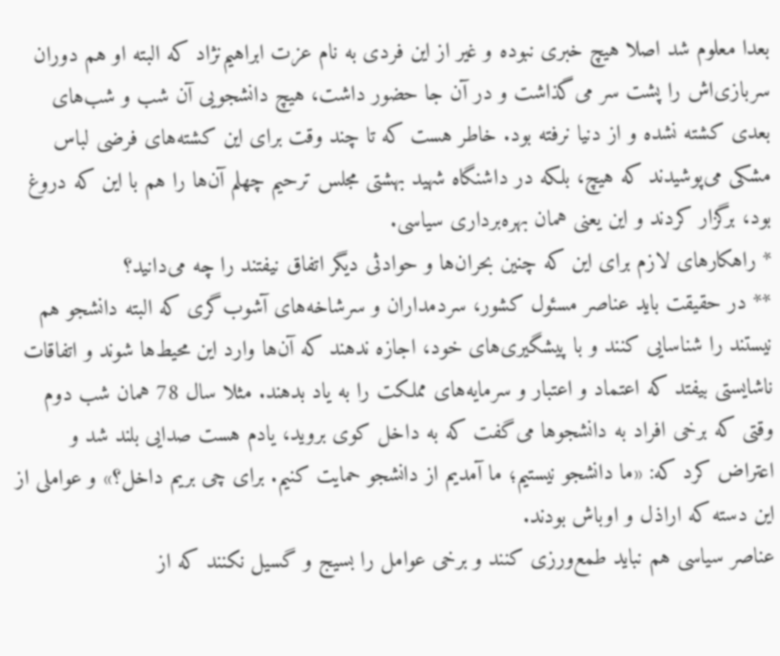بعدا معلوم شد اصلا هیچ خبری نبوده و غیر از این فردی به نام عزت ابراهیم‌نژاد که البته او هم دوران سربازی‌اش را پشت سر می‌گذاشت و در آن جا حضور داشت، هیچ دانشجویی آن شب و شب‌های بعدی کشته نشده و از دنیا نرفته بود. خاطر هست که تا چند وقت برای این کشته‌های فرضی لباس مشکی می‌پوشیدند که هیچ، بلکه در داشنگاه شهید بهشتی مجلس ترحیم چهلم آن‌ها را هم با این که دروغ بود، برگزار کردند و این یعنی همان بهره‌برداری سیاسی.
* راهکارهای لازم برای این که چنین بحران‌ها و حوادثی دیگر اتفاق نیفتند را چه می‌دانید؟
** در حقیقت باید عناصر مسئول کشور، سردمداران و سرشاخه‌های آشوب‌گری که البته دانشجو هم نیستند را شناسایی کنند و با پیشگیری‌های خود، اجازه ندهند که آن‌ها وارد این محیط‌ها شوند و اتفاقات ناشایستی بیفتد که اعتماد و اعتبار و سرمایه‌های مملکت را به یاد بدهند. مثلا سال 78 همان شب دوم وقتی که برخی افراد به دانشجوها می‌گفت که به داخل کوی بروید، یادم هست صدایی بلند شد و اعتراض کرد که: «ما دانشجو نیستیم؛ ما آمدیم از دانشجو حمایت کنیم. برای چی بریم داخل؟» و عواملی از این دسته که اراذل و اوباش بودند.
عناصر سیاسی هم نباید طمع‌ورزی کنند و برخی عوامل را بسیج و گسیل نکنند که از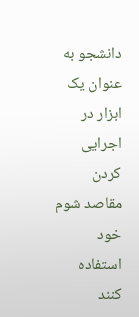دانشجو به عنوان یک ابزار در اجرایی کردن مقاصد شوم خود استفاده کنند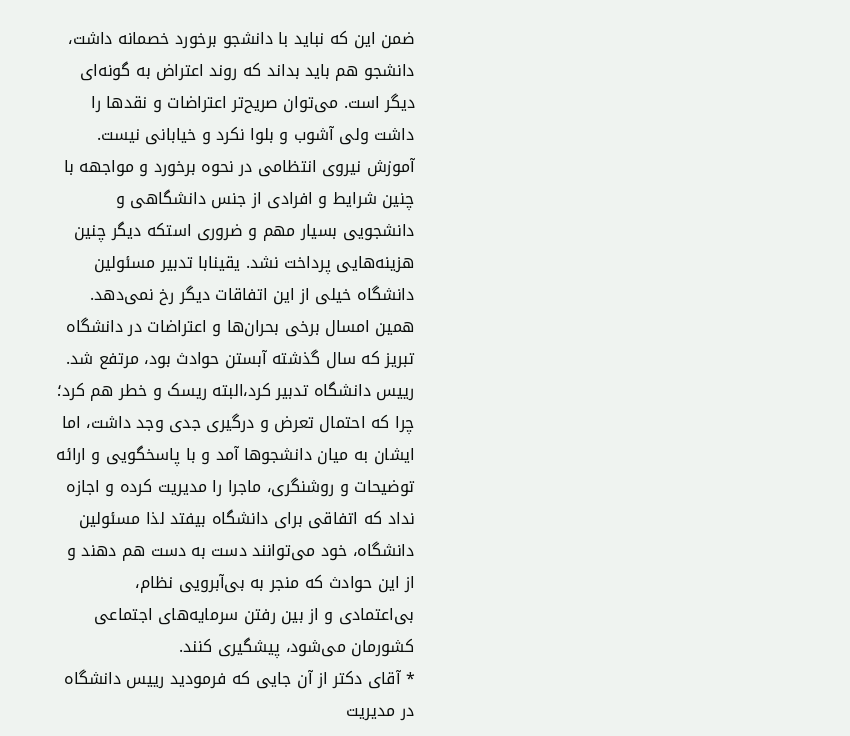ضمن این که نباید با دانشجو برخورد خصمانه داشت، دانشجو هم باید بداند که روند اعتراض به گونه‌ای دیگر است. می‌توان صریح‌تر اعتراضات و نقدها را داشت ولی آشوب و بلوا نکرد و خیابانی نیست.
آموزش نیروی انتظامی در نحوه برخورد و مواجهه با چنین شرایط و افرادی از جنس دانشگاهی و دانشجویی بسیار مهم و ضروری استکه دیگر چنین هزینه‌هایی پرداخت نشد. یقینابا تدبیر مسئولین دانشگاه خیلی از این اتفاقات دیگر رخ نمی‌دهد. همین امسال برخی بحران‌ها و اعتراضات در دانشگاه تبریز که سال گذشته آبستن حوادث بود، مرتفع شد. رییس دانشگاه تدبیر کرد،‌البته ریسک و خطر هم کرد؛ چرا که احتمال تعرض و درگیری جدی وجد داشت، اما ایشان به میان دانشجوها آمد و با پاسخگویی و ارائه توضیحات و روشنگری، ماجرا را مدیریت کرده و اجازه نداد که اتفاقی برای دانشگاه بیفتد لذا مسئولین دانشگاه، خود می‌توانند دست به دست هم دهند و از این حوادث که منجر به بی‌آبرویی نظام، بی‌اعتمادی و از بین رفتن سرمایه‌های اجتماعی کشورمان می‌شود، پیشگیری کنند.
* آقای دکتر از آن جایی که فرمودید رییس دانشگاه در مدیریت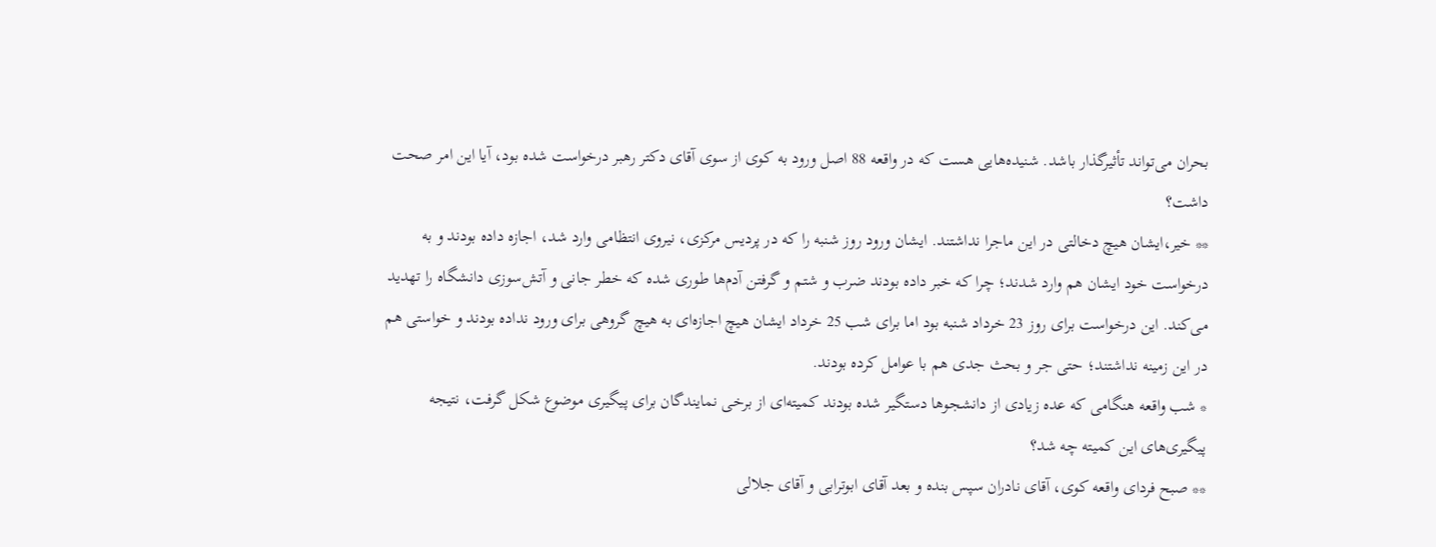بحران می‌تواند تأثیرگذار باشد. شنیده‌هایی هست که در واقعه 88 اصل ورود به کوی از سوی آقای دکتر رهبر درخواست شده بود، آیا این امر صحت داشت؟
** خیر،‌ایشان هیچ دخالتی در این ماجرا نداشتند. ایشان ورود روز شنبه را که در پردیس مرکزی، نیروی انتظامی وارد شد، اجازه داده بودند و به درخواست خود ایشان هم وارد شدند؛ چرا که خبر داده بودند ضرب و شتم و گرفتن آدم‌ها طوری شده که خطر جانی و آتش‌سوزی دانشگاه را تهدید می‌کند. این درخواست برای روز 23 خرداد شنبه بود اما برای شب 25 خرداد ایشان هیچ اجازه‌ای به هیچ گروهی برای ورود نداده بودند و خواستی هم در این زمینه نداشتند؛ حتی جر و بحث جدی هم با عوامل کرده بودند.
* شب واقعه هنگامی که عده زیادی از دانشجوها دستگیر شده بودند کمیته‌ای از برخی نمایندگان برای پیگیری موضوع شکل گرفت، نتیجه پیگیری‌های این کمیته چه شد؟‌
** صبح فردای واقعه کوی، آقای نادران سپس بنده و بعد آقای ابوترابی و آقای جلالی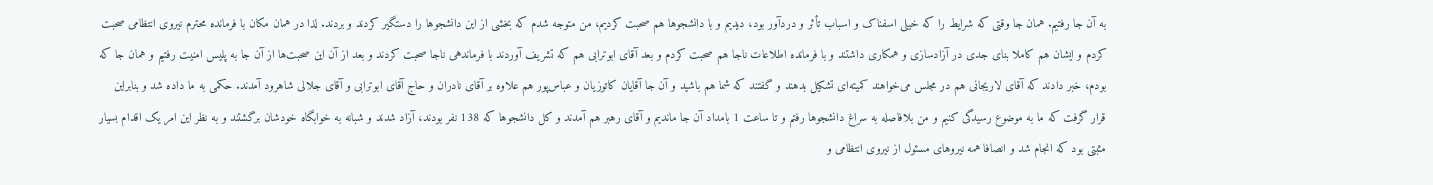به آن جا رفتیم. همان جا وقتی که شرایط را که خیلی اسفناک و اسباب تأثر و دردآور بود، دیدیم و با دانشجوها هم صحبت کردیم، من متوجه شدم که بخشی از این دانشجوها را دستگیر کردند و بردند. لذا در همان مکان با فرمانده محترم نیروی انتظامی صحبت کردم و ایشان هم کاملا بنای جدی در آزادسازی و همکاری داشتند و با فرمانده اطلاعات ناجا هم صحبت کردم و بعد‌ آقای ابوترابی هم که تشریف آوردند با فرماندهی ناجا صحبت کردند و بعد از آن این صحبت‌ها از آن جا به پلیس امنیت رفتیم و همان جا که بودم، خبر دادند که آقای لاریجانی هم در مجلس می‌خواهند کمیته‌ای تشکیل بدهند و گفتند که شما هم باشید و آن جا آقایان کاتوزیان و عباس‌پور هم علاوه بر آقای نادران و حاج آقای ابوترابی و آقای جلالی شاهرود آمدند. حکمی به ما داده شد و بنابراین قرار گرفت که ما به موضوع رسیدگی کنیم و من بلافاصله به سراغ دانشجوها رفتم و تا ساعت 1 بامداد آن جا ماندیم و آقای رهبر هم آمدند و کل دانشجوها که 138 نفر بودند، آزاد شدند و شبانه به خوابگاه خودشان برگشتند و به نظر این امر یک اقدام بسیار مثبتی بود که انجام شد و انصافا همه نیروهای مسئول از نیروی انتظامی و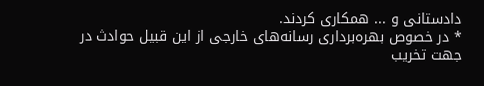دادستانی و ... همکاری کردند.
* در خصوص بهره‌برداری رسانه‌های خارجی از این قبیل حوادث در جهت تخریب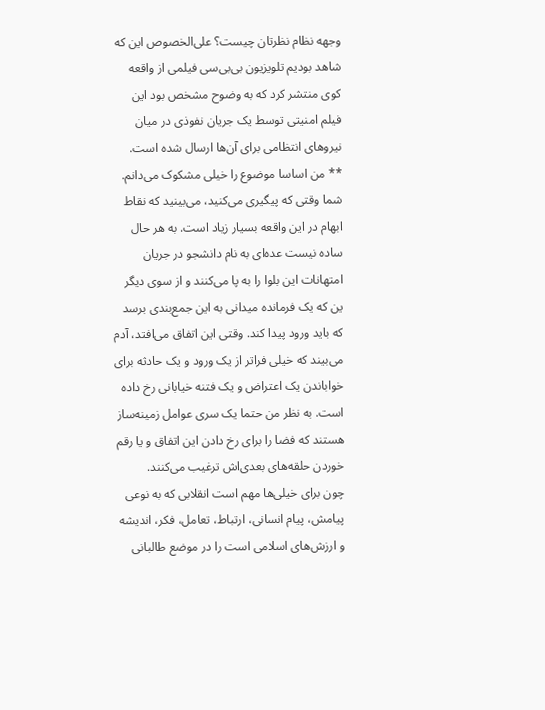وجهه نظام نظرتان چیست؟ علی‌الخصوص این که شاهد بودیم تلویزیون بی‌بی‌سی فیلمی از واقعه کوی منتشر کرد که به وضوح مشخص بود این فیلم امنیتی توسط یک جریان نفوذی در میان نیروهای انتظامی برای آن‌ها ارسال شده است.
** من اساسا موضوع را خیلی مشکوک می‌دانم. شما وقتی که پیگیری می‌کنید، می‌بینید که نقاط ابهام در این واقعه بسیار زیاد است. به هر حال ساده نیست عده‌ای به نام دانشجو در جریان امتهانات این بلوا را به پا می‌کنند و از سوی دیگر ین که یک فرمانده میدانی به این جمع‌بندی برسد که باید ورود پیدا کند. وقتی این اتفاق می‌افتد، آدم می‌بیند که خیلی فراتر از یک ورود و یک حادثه برای خواباندن یک اعتراض و یک فتنه خیابانی رخ داده است. به نظر من حتما یک سری عوامل زمینه‌ساز هستند که فضا را برای رخ دادن این اتفاق و یا رقم خوردن حلقه‌های بعدی‌اش ترغیب می‌کنند.
چون برای خیلی‌ها مهم است انقلابی که به نوعی پیامش، پیام انسانی، ارتباط، تعامل، فکر، اندیشه و ارزش‌های اسلامی است را در موضع طالبانی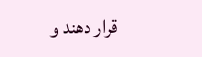قرار دهند و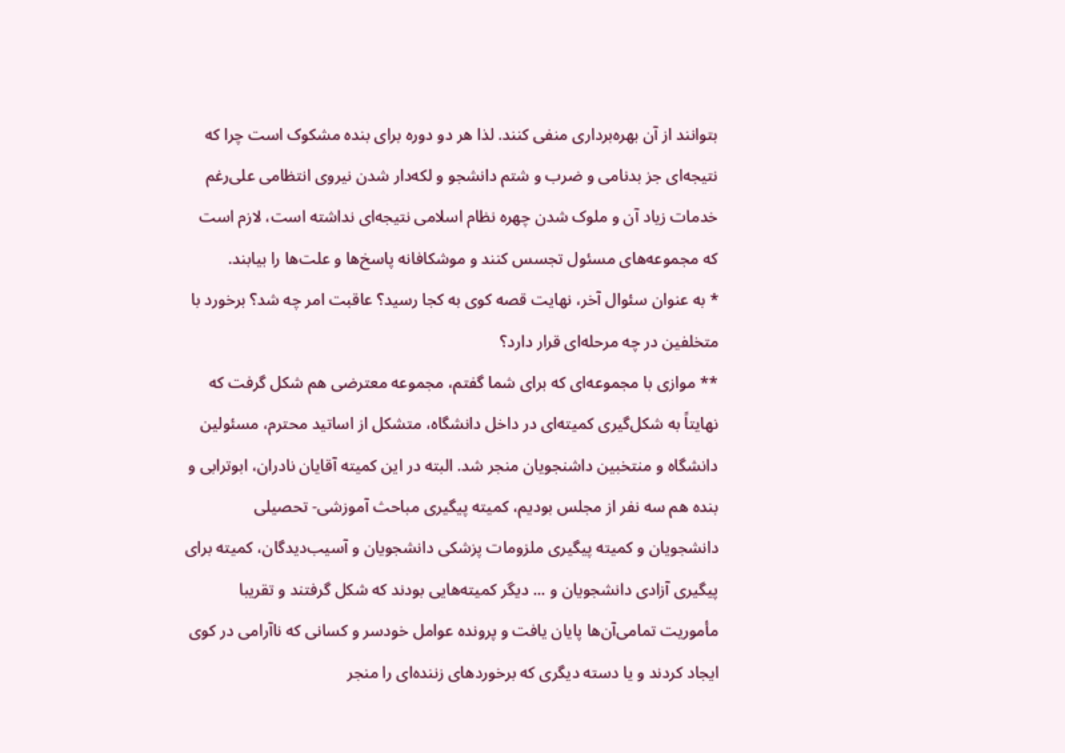بتوانند از آن بهره‌برداری منفی کنند. لذا هر دو دوره برای بنده مشکوک است چرا که نتیجه‌ای جز بدنامی و ضرب و شتم دانشجو و لکه‌دار شدن نیروی انتظامی علی‌رغم خدمات زیاد آن و ملوک شدن چهره نظام اسلامی نتیجه‌ای نداشته است، لازم است که مجموعه‌های مسئول تجسس کنند و موشکافانه پاسخ‌ها و علت‌ها را بیابند.
* به عنوان سئوال آخر، نهایت قصه کوی به کجا رسید؟ عاقبت امر چه شد؟ برخورد با متخلفین در چه مرحله‌ای قرار دارد؟‌
** موازی با مجموعه‌ای که برای شما گفتم، مجموعه معترضی هم شکل گرفت که نهایتاً به شکل‌گیری کمیته‌ای در داخل دانشگاه، متشکل از اساتید محترم، مسئولین دانشگاه و منتخبین داشنجویان منجر شد. البته در این کمیته آقایان نادران، ابوترابی و بنده هم سه نفر از مجلس بودیم، کمیته پیگیری مباحث آموزشی- تحصیلی دانشجویان و کمیته پیگیری ملزومات پزشکی دانشجویان و آسیب‌دیدگان، کمیته برای پیگیری آزادی دانشجویان و ... دیگر کمیته‌هایی بودند که شکل گرفتند و تقریبا مأموریت تمامی‌آن‌ها پایان یافت و پرونده عوامل خودسر و کسانی که ناآرامی در کوی ایجاد کردند و یا دسته دیگری که برخوردهای زننده‌ای را منجر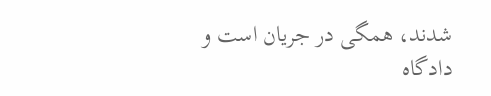شدند، همگی در جریان است و دادگاه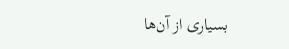بسیاری از آن‌ها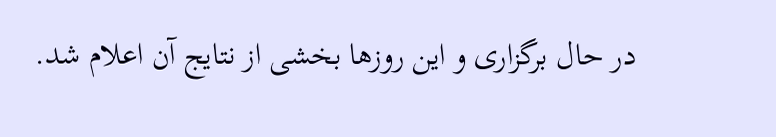در حال برگزاری و این روزها بخشی از نتایج آن اعلام شد.